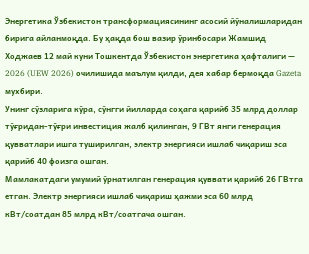Энергетика Ўзбекистон трансформациясининг асосий йўналишларидан бирига айланмоқда. Бу ҳақда бош вазир ўринбосари Жамшид Ходжаев 12 май куни Тошкентда Ўзбекистон энергетика ҳафталиги — 2026 (UEW 2026) очилишида маълум қилди, дея хабар бермоқда Gazeta мухбири.
Унинг сўзларига кўра, сўнгги йилларда соҳага қарийб 35 млрд доллар тўғридан-тўғри инвестиция жалб қилинган, 9 ГВт янги генерация қувватлари ишга туширилган, электр энергияси ишлаб чиқариш эса қарийб 40 фоизга ошган.
Мамлакатдаги умумий ўрнатилган генерация қуввати қарийб 26 ГВтга етган. Электр энергияси ишлаб чиқариш ҳажми эса 60 млрд кВт/соатдан 85 млрд кВт/соатгача ошган.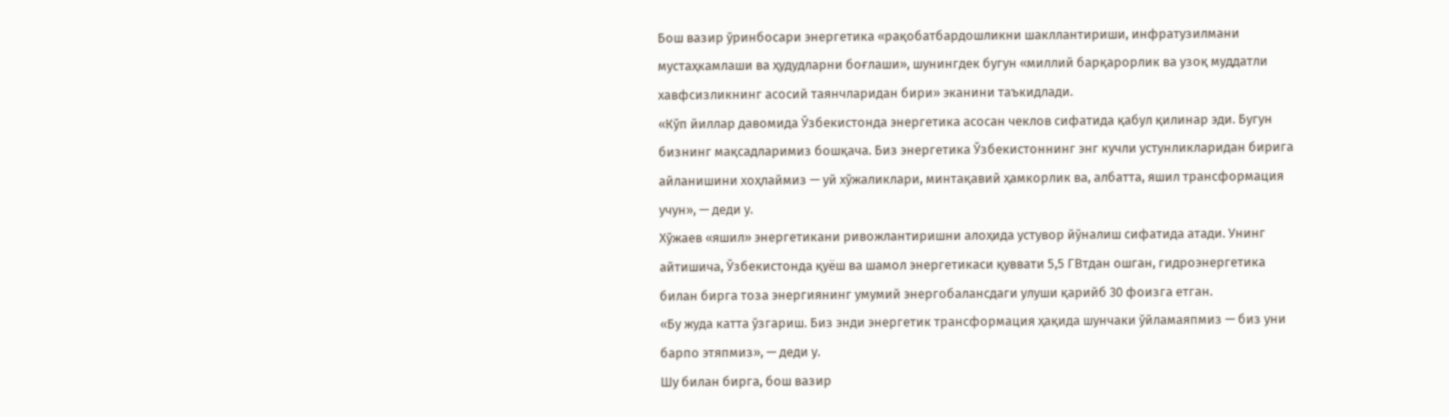Бош вазир ўринбосари энергетика «рақобатбардошликни шакллантириши, инфратузилмани мустаҳкамлаши ва ҳудудларни боғлаши», шунингдек бугун «миллий барқарорлик ва узоқ муддатли хавфсизликнинг асосий таянчларидан бири» эканини таъкидлади.
«Кўп йиллар давомида Ўзбекистонда энергетика асосан чеклов сифатида қабул қилинар эди. Бугун бизнинг мақсадларимиз бошқача. Биз энергетика Ўзбекистоннинг энг кучли устунликларидан бирига айланишини хоҳлаймиз — уй хўжаликлари, минтақавий ҳамкорлик ва, албатта, яшил трансформация учун», — деди у.
Хўжаев «яшил» энергетикани ривожлантиришни алоҳида устувор йўналиш сифатида атади. Унинг айтишича, Ўзбекистонда қуёш ва шамол энергетикаси қуввати 5,5 ГВтдан ошган, гидроэнергетика билан бирга тоза энергиянинг умумий энергобалансдаги улуши қарийб 30 фоизга етган.
«Бу жуда катта ўзгариш. Биз энди энергетик трансформация ҳақида шунчаки ўйламаяпмиз — биз уни барпо этяпмиз», — деди у.
Шу билан бирга, бош вазир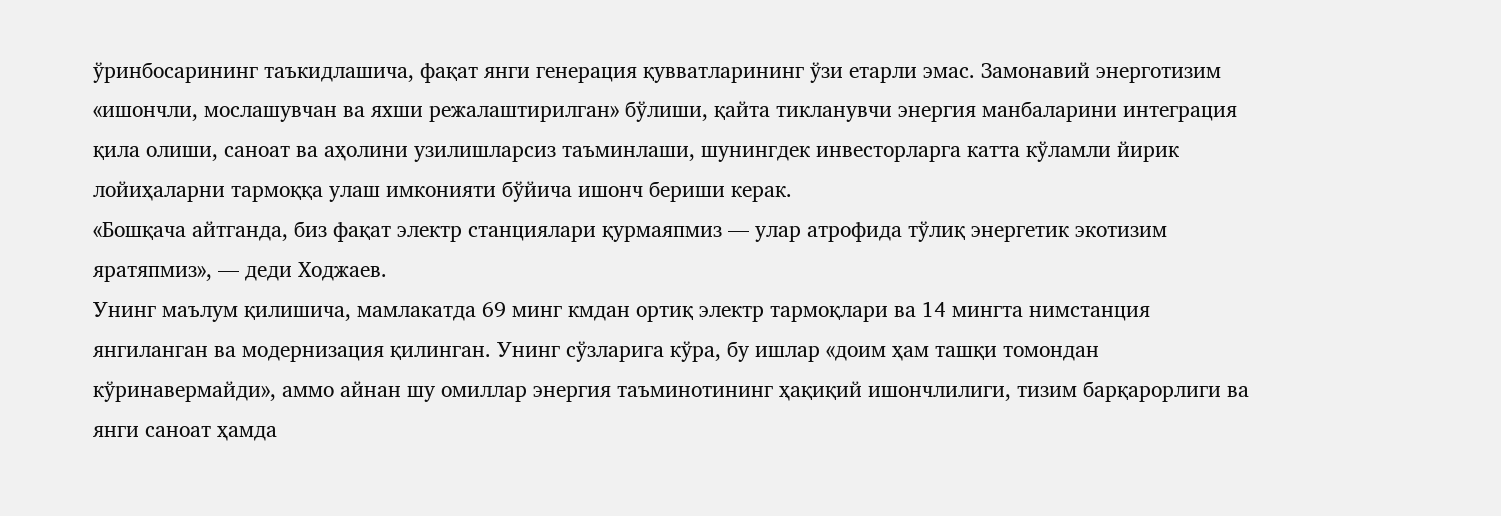ўринбосарининг таъкидлашича, фақат янги генерация қувватларининг ўзи етарли эмас. Замонавий энерготизим «ишончли, мослашувчан ва яхши режалаштирилган» бўлиши, қайта тикланувчи энергия манбаларини интеграция қила олиши, саноат ва аҳолини узилишларсиз таъминлаши, шунингдек инвесторларга катта кўламли йирик лойиҳаларни тармоққа улаш имконияти бўйича ишонч бериши керак.
«Бошқача айтганда, биз фақат электр станциялари қурмаяпмиз — улар атрофида тўлиқ энергетик экотизим яратяпмиз», — деди Ходжаев.
Унинг маълум қилишича, мамлакатда 69 минг кмдан ортиқ электр тармоқлари ва 14 мингта нимстанция янгиланган ва модернизация қилинган. Унинг сўзларига кўра, бу ишлар «доим ҳам ташқи томондан кўринавермайди», аммо айнан шу омиллар энергия таъминотининг ҳақиқий ишончлилиги, тизим барқарорлиги ва янги саноат ҳамда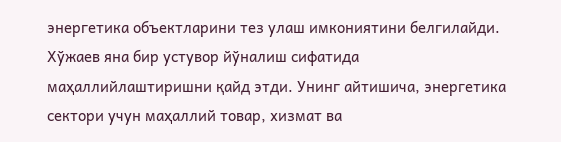энергетика объектларини тез улаш имкониятини белгилайди.
Хўжаев яна бир устувор йўналиш сифатида маҳаллийлаштиришни қайд этди. Унинг айтишича, энергетика сектори учун маҳаллий товар, хизмат ва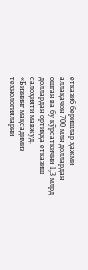етказиб беришлар ҳажми аллақачон 700 млн доллардан ошган ва бу кўрсаткични 1,3 млрд доллардан ортиққа етказиш салоҳияти мавжуд.
«Бизнинг мақсадимиз технологияларни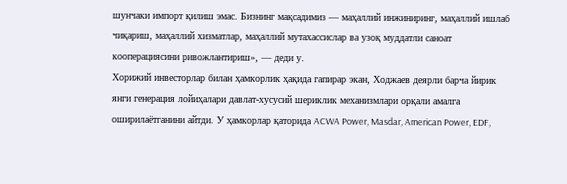шунчаки импорт қилиш эмас. Бизнинг мақсадимиз — маҳаллий инжиниринг, маҳаллий ишлаб чиқариш, маҳаллий хизматлар, маҳаллий мутахассислар ва узоқ муддатли саноат кооперациясини ривожлантириш», — деди у.
Хорижий инвесторлар билан ҳамкорлик ҳақида гапирар экан, Ходжаев деярли барча йирик янги генерация лойиҳалари давлат-хусусий шериклик механизмлари орқали амалга оширилаётганини айтди. У ҳамкорлар қаторида ACWA Power, Masdar, American Power, EDF,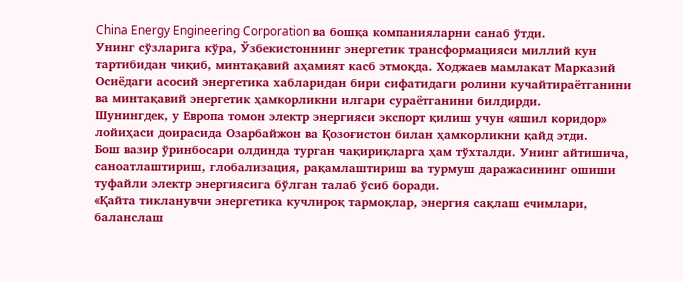China Energy Engineering Corporation ва бошқа компанияларни санаб ўтди.
Унинг сўзларига кўра, Ўзбекистоннинг энергетик трансформацияси миллий кун тартибидан чиқиб, минтақавий аҳамият касб этмоқда. Ходжаев мамлакат Марказий Осиёдаги асосий энергетика хабларидан бири сифатидаги ролини кучайтираётганини ва минтақавий энергетик ҳамкорликни илгари сураётганини билдирди.
Шунингдек, у Европа томон электр энергияси экспорт қилиш учун «яшил коридор» лойиҳаси доирасида Озарбайжон ва Қозоғистон билан ҳамкорликни қайд этди.
Бош вазир ўринбосари олдинда турган чақириқларга ҳам тўхталди. Унинг айтишича, саноатлаштириш, глобализация, рақамлаштириш ва турмуш даражасининг ошиши туфайли электр энергиясига бўлган талаб ўсиб боради.
«Қайта тикланувчи энергетика кучлироқ тармоқлар, энергия сақлаш ечимлари, баланслаш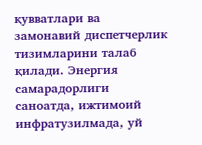қувватлари ва замонавий диспетчерлик тизимларини талаб қилади. Энергия самарадорлиги саноатда, ижтимоий инфратузилмада, уй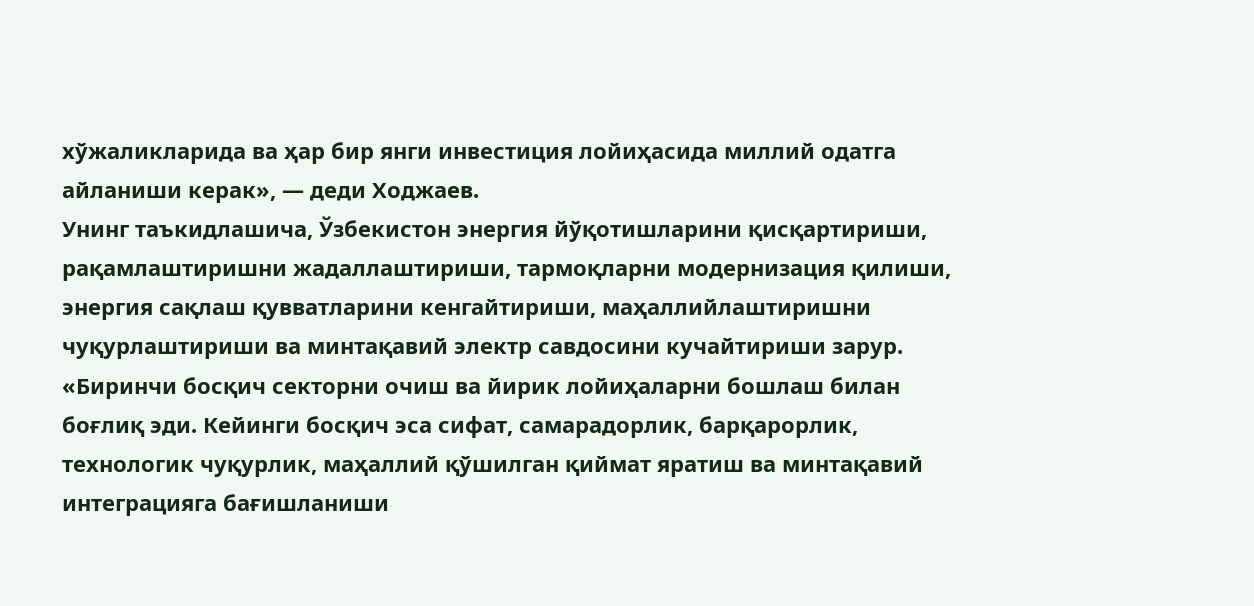хўжаликларида ва ҳар бир янги инвестиция лойиҳасида миллий одатга айланиши керак», — деди Ходжаев.
Унинг таъкидлашича, Ўзбекистон энергия йўқотишларини қисқартириши, рақамлаштиришни жадаллаштириши, тармоқларни модернизация қилиши, энергия сақлаш қувватларини кенгайтириши, маҳаллийлаштиришни чуқурлаштириши ва минтақавий электр савдосини кучайтириши зарур.
«Биринчи босқич секторни очиш ва йирик лойиҳаларни бошлаш билан боғлиқ эди. Кейинги босқич эса сифат, самарадорлик, барқарорлик, технологик чуқурлик, маҳаллий қўшилган қиймат яратиш ва минтақавий интеграцияга бағишланиши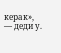керак», — деди у.